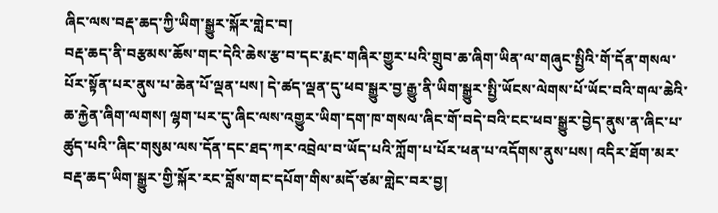ཞིང་ལས་བརྡ་ཆད་ཀྱི་ཡིག་སྒྱུར་སྐོར་གླེང་བ།
བརྡ་ཆད་ནི་བརྩམས་ཆོས་གང་དེའི་ཆེས་རྩ་བ་དང་རྨང་གཞིར་གྱུར་པའི་གྲུབ་ཆ་ཞིག་ཡིན་ལ་གཞུང་སྤྱིའི་གོ་དོན་གསལ་པོར་སྟོན་པར་ནུས་པ་ཆེན་པོ་ལྡན་པས། དེ་ཚད་ལྡན་དུ་ཕབ་སྒྱུར་བྱ་རྒྱུ་ནི་ཡིག་སྒྱུར་སྤྱི་ཡོངས་ལེགས་པོ་ཡོང་བའི་གལ་ཆེའི་ཆ་རྐྱེན་ཞིག་ལགས། ལྷག་པར་དུ་ཞིང་ལས་འགྱུར་ཡིག་དག་ཁ་གསལ་ཞིང་གོ་བདེ་བའི་ངང་ཕབ་སྒྱུར་བྱེད་ནུས་ན་ཞིང་པ་ཚུད་པའི་་ཞིང་གསུམ་ལས་དོན་དང་ཐད་ཀར་འབྲེལ་བ་ཡོད་པའི་ཀློག་པ་པོར་ཕན་པ་འདོགས་ནུས་པས། འདིར་ཐོག་མར་བརྡ་ཆད་ཡིག་སྒྱུར་གྱི་སྐོར་རང་བློས་གང་དཔོག་གིས་མདོ་ཙམ་གླེང་བར་བྱ།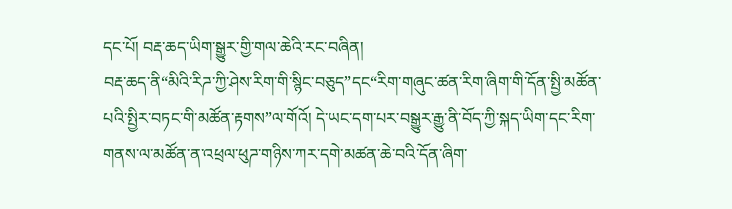དང་པོ། བརྡ་ཆད་ཡིག་སྒྱུར་གྱི་གལ་ཆེའི་རང་བཞིན།
བརྡ་ཆད་ནི“མིའི་རིཌ་ཀྱི་ཤེས་རིག་གི་སྙིང་བཅུད”དང“རིག་གཞུང་ཚན་རིག་ཞིག་གི་དོན་སྤྱི་མཚོན་པའི་སྤྱིར་བཏང་གི་མཚོན་རྟགས”ལ་གོའོ། དེ་ཡང་དག་པར་བསྒྱུར་རྒྱུ་ནི་བོད་ཀྱི་སྐད་ཡིག་དང་རིག་གནས་ལ་མཚོན་ན་འཕྲལ་ཕུཌ་གཉིས་ཀར་དགེ་མཚན་ཆེ་བའི་དོན་ཞིག་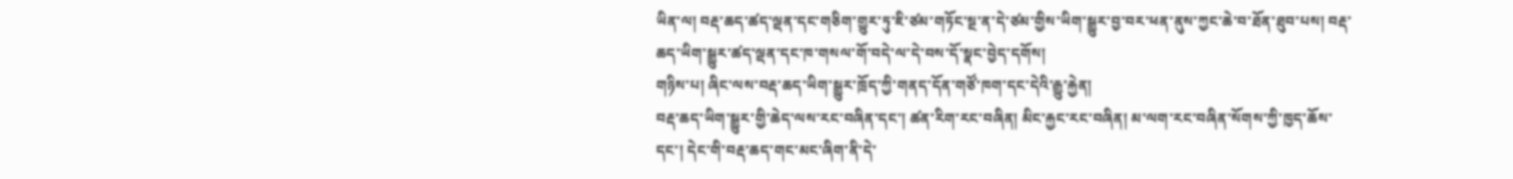ཡིན་ལ། བརྡ་ཆད་ཚད་ལྡན་དང་གཅིག་གྱུར་ཏུ་ཇི་ཙམ་གཏོང་སྔ་ན་དེ་ཙམ་གྱིས་ཡིག་སྒྱུར་བྱ་བར་ཕན་ནུས་ཀྱང་ཆེ་བ་ཐོན་ཐུབ་པས། བརྡ་ཆད་ཡིག་སྒྱུར་ཚད་ལྡན་དང་ཁ་གསལ་གོ་བདེ་ལ་དེ་བས་དོ་སྣང་བྱེད་དགོས།
གཉིས་པ། ཞིང་ལས་བརྡ་ཆད་ཡིག་སྒྱུར་ཁྲོད་ཀྱི་གནད་དོན་གཙོ་ཁག་དང་དེའི་རྒྱུ་རྐྱེན།
བརྡ་ཆད་ཡིག་སྒྱུར་གྱི་ཆེད་ལས་རང་བཞིན་དང་། ཚན་རིག་རང་བཞིན། མིང་རྐྱང་རང་བཞིན། མ་ལག་རང་བཞིན་སོགས་ཀྱི་ཁྱད་ཆོས་དང་། དེང་གི་བརྡ་ཆད་གང་མང་ཞིག་ནི་དེ་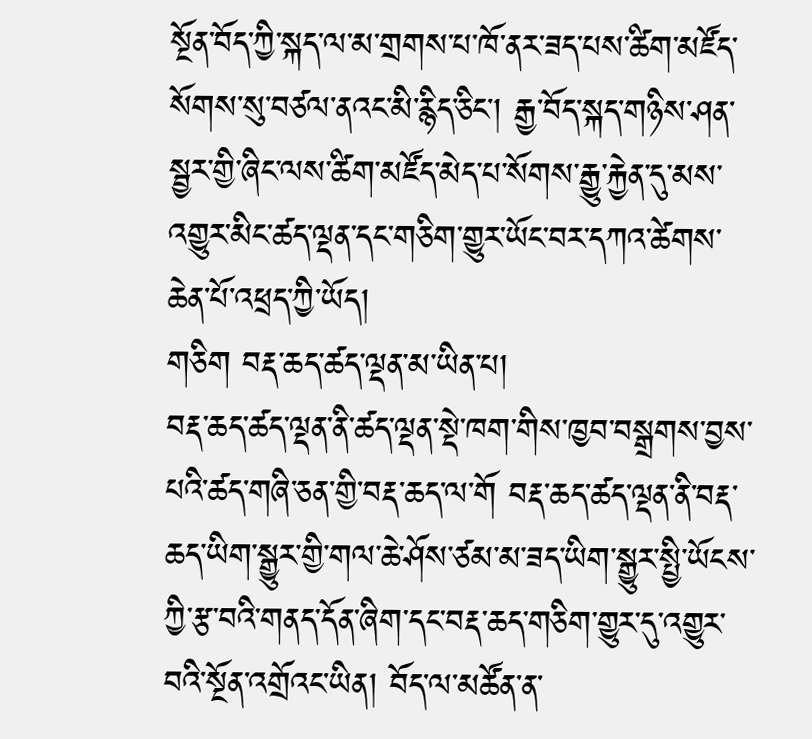སྔོན་བོད་ཀྱི་སྐད་ལ་མ་གྲགས་པ་ཁོ་ནར་ཟད་པས་ཚིག་མཛོད་སོགས་སུ་བཙལ་ནའང་མི་རྙིད་ཅིང་། རྒྱ་བོད་སྐད་གཉིས་ཤན་སྦྱར་གྱི་ཞིང་ལས་ཚིག་མཛོད་མེད་པ་སོགས་རྒྱུ་རྐྱེན་དུ་མས་འགྱུར་མིང་ཚད་ལྡན་དང་གཅིག་གྱུར་ཡོང་བར་དཀའ་ཚེགས་ཆེན་པོ་འཕྲད་ཀྱི་ཡོད།
གཅིག བརྡ་ཆད་ཚད་ལྡན་མ་ཡིན་པ།
བརྡ་ཆད་ཚད་ལྡན་ནི་ཚད་ལྡན་སྡེ་ཁག་གིས་ཁྱབ་བསྒྲགས་བྱས་པའི་ཚད་གཞི་ཅན་གྱི་བརྡ་ཆད་ལ་གོ བརྡ་ཆད་ཚད་ལྡན་ནི་བརྡ་ཆད་ཡིག་སྒྱུར་གྱི་གལ་ཆེ་ཤོས་ཙམ་མ་ཟད་ཡིག་སྒྱུར་སྤྱི་ཡོངས་ཀྱི་རྩ་བའི་གནད་དོན་ཞིག་དང་བརྡ་ཆད་གཅིག་གྱུར་དུ་འགྱུར་བའི་སྔོན་འགྲོའང་ཡིན། བོད་ལ་མཚོན་ན་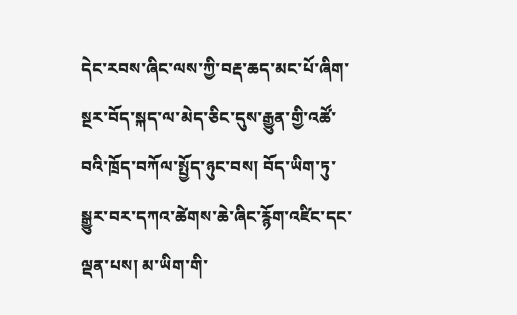དེང་རབས་ཞིང་ལས་ཀྱི་བརྡ་ཆད་མང་པོ་ཞིག་སྔར་བོད་སྐད་ལ་མེད་ཅིང་དུས་རྒྱུན་གྱི་འཚོ་བའི་ཁྲོད་བཀོལ་སྤྱོད་ཉུང་བས། བོད་ཡིག་ཏུ་སྒྱུར་བར་དཀའ་ཚེགས་ཆེ་ཞིང་རྙོག་འཛིང་དང་ལྡན་པས། མ་ཡིག་གི་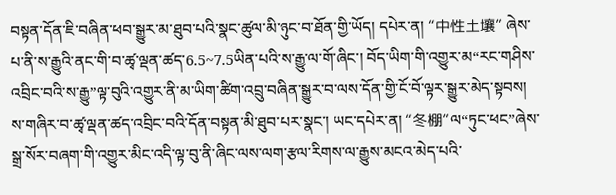བསྟན་དོན་ཇི་བཞིན་ཕབ་སྒྱུར་མ་ཐུབ་པའི་སྣང་ཚུལ་མི་ཉུང་བ་ཐོན་གྱི་ཡོད། དཔེར་ན། “中性土壤” ཞེས་པ་ནི་ས་རྒྱུའི་ནང་གི་བ་ཚྭ་ལྡན་ཚད་6.5~7.5ཡིན་པའི་ས་རྒྱུ་ལ་གོ་ཞིང་། བོད་ཡིག་གི་འགྱུར་མ“རང་གཤིས་འབྲིང་བའི་ས་རྒྱུ”ལྟ་བུའི་འགྱུར་ནི་མ་ཡིག་ཚིག་འབྲུ་བཞིན་སྒྱུར་བ་ལས་དོན་གྱི་ངོ་བོ་ལྟར་སྒྱུར་མེད་སྟབས། ས་གཞིར་བ་ཚྭ་ལྡན་ཚད་འབྲིང་བའི་དོན་བསྟན་མི་ཐུབ་པར་སྣང་། ཡང་དཔེར་ན། “冬棚”ལ“ཏུང་ཕང”ཞེས་སྒྲ་སོར་བཞག་གི་འགྱུར་མིང་འདི་ལྟ་བུ་ནི་ཞིང་ལས་ལག་རྩལ་རིགས་ལ་རྒྱུས་མངའ་མེད་པའི་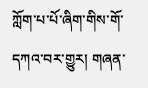ཀློག་པ་པོ་ཞིག་གིས་གོ་དཀའ་བར་གྱུར། གཞན་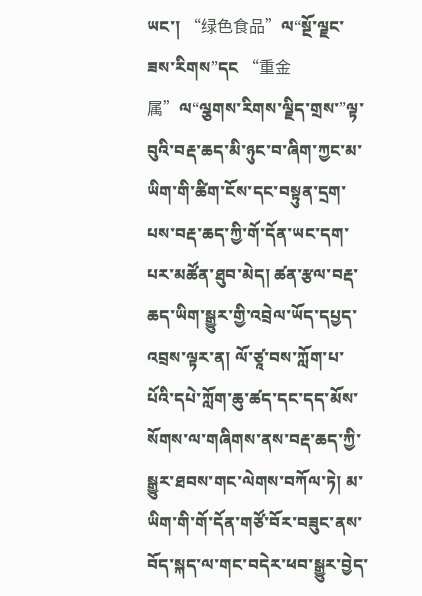ཡང་། “绿色食品”ལ“སྔོ་ལྗང་ཟས་རིགས”དང “重金属”ལ“ལྕགས་རིགས་ལྗིད་གྲས་”ལྟ་བུའི་བརྡ་ཆད་མི་ཉུང་བ་ཞིག་ཀྱང་མ་ཡིག་གི་ཚིག་ངོས་དང་བསྟུན་དྲག་པས་བརྡ་ཆད་ཀྱི་གོ་དོན་ཡང་དག་པར་མཚོན་ཐུབ་མེད། ཚན་རྩལ་བརྡ་ཆད་ཡིག་སྒྱུར་གྱི་འབྲེལ་ཡོད་དཔྱད་འབྲས་ལྟར་ན། ལོ་ཙཱ་བས་ཀློག་པ་པོའི་དཔེ་ཀློག་ཆུ་ཚད་དང་དད་མོས་སོགས་ལ་གཞིགས་ནས་བརྡ་ཆད་ཀྱི་སྒྱུར་ཐབས་གང་ལེགས་བཀོལ་ཏེ། མ་ཡིག་གི་གོ་དོན་གཙོ་བོར་བཟུང་ནས་བོད་སྐད་ལ་གང་བདེར་ཕབ་སྒྱུར་བྱེད་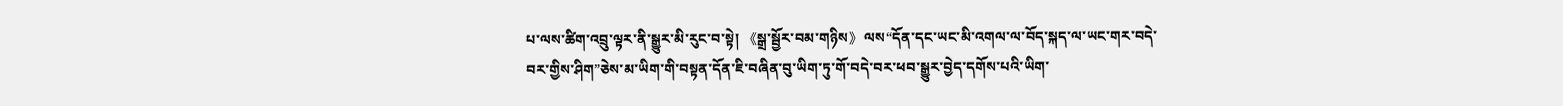པ་ལས་ཚིག་འབྲུ་ལྟར་ནི་སྒྱུར་མི་རུང་བ་སྟེ། 《སྒྲ་སྦྱོར་བམ་གཉིས》ལས“དོན་དང་ཡང་མི་འགལ་ལ་བོད་སྐད་ལ་ཡང་གར་བདེ་བར་གྱིས་ཤིག”ཅེས་མ་ཡིག་གི་བསྟན་དོན་ཇི་བཞིན་བུ་ཡིག་ཏུ་གོ་བདེ་བར་ཕབ་སྒྱུར་བྱེད་དགོས་པའི་ཡིག་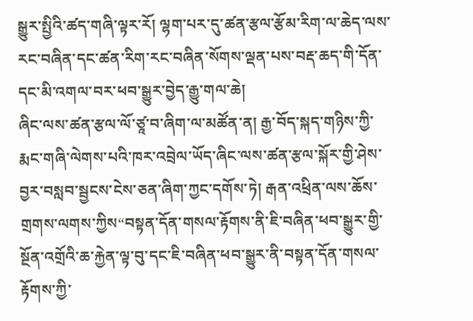སྒྱུར་སྤྱིའི་ཚད་གཞི་ལྟར་རོ། ལྷག་པར་དུ་ཚན་རྩལ་རྩོམ་རིག་ལ་ཆེད་ལས་རང་བཞིན་དང་ཚན་རིག་རང་བཞིན་སོགས་ལྡན་པས་བརྡ་ཆད་གི་དོན་དང་མི་འགལ་བར་ཕབ་སྒྱུར་བྱེད་རྒྱུ་གལ་ཆེ།
ཞིང་ལས་ཚན་རྩལ་ལོ་ཙཱ་བ་ཞིག་ལ་མཚོན་ན། རྒྱ་བོད་སྐད་གཉིས་ཀྱི་རྨང་གཞི་ལེགས་པའི་ཁར་འབྲེལ་ཡོད་ཞིང་ལས་ཚན་རྩལ་སྐོར་གྱི་ཤེས་བྱར་བསླབ་སྦྱངས་ངེས་ཅན་ཞིག་ཀྱང་དགོས་ཏེ། རྒན་འཕྲིན་ལས་ཆོས་གྲགས་ལགས་ཀྱིས“བསྟན་དོན་གསལ་རྟོགས་ནི་ཇི་བཞིན་ཕབ་སྒྱུར་གྱི་སྔོན་འགྲོའི་ཆ་རྐྱེན་ལྟ་བུ་དང་ཇི་བཞིན་ཕབ་སྒྱུར་ནི་བསྟན་དོན་གསལ་རྟོགས་ཀྱི་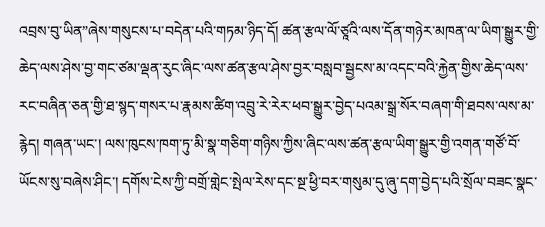འབྲས་བུ་ཡིན”ཞེས་གསུངས་པ་བདེན་པའི་གཏམ་ཉིད་དོ། ཚན་རྩལ་ལོ་ཙཱའི་ལས་དོན་གཉེར་མཁན་ལ་ཡིག་སྒྱུར་གྱི་ཆེད་ལས་ཤེས་བྱ་གང་ཙམ་ལྡན་རུང་ཞིང་ལས་ཚན་རྩལ་ཤེས་བྱར་བསླབ་སྦྱངས་མ་འདང་བའི་རྐྱེན་གྱིས་ཆེད་ལས་རང་བཞིན་ཅན་གྱི་ཐ་སྙད་གསར་པ་རྣམས་ཚིག་འབྲུ་རེ་རེར་ཕབ་སྒྱུར་བྱེད་པའམ་སྒྲ་སོར་བཞག་གི་ཐབས་ལས་མ་རྙེད། གཞན་ཡང་། ལས་ཁུངས་ཁག་ཏུ་མི་སྣ་གཅིག་གཉིས་ཀྱིས་ཞིང་ལས་ཚན་རྩལ་ཡིག་སྒྱུར་གྱི་འགན་གཙོ་བོ་ཡོངས་སུ་བཞེས་ཤིང་། དགོས་ངེས་ཀྱི་བགྲོ་གླེང་སྤེལ་རེས་དང་སྔ་ཕྱི་བར་གསུམ་དུ་ཞུ་དག་བྱེད་པའི་སྲོལ་བཟང་སྣང་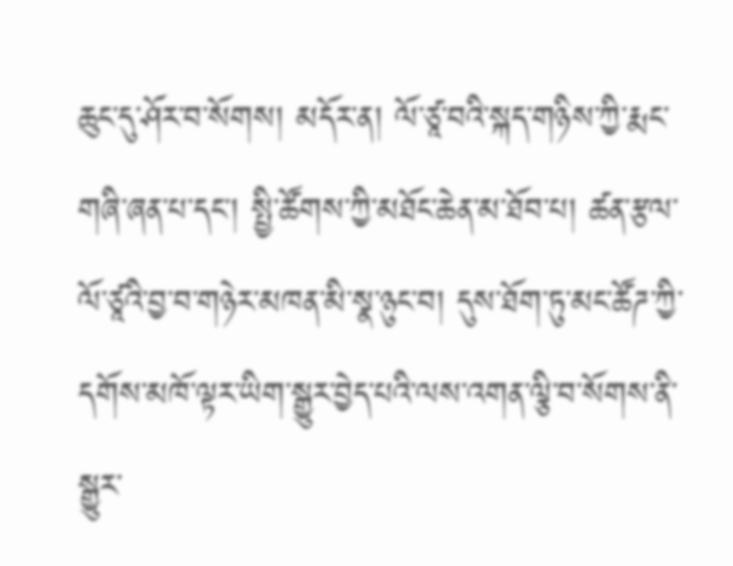ཆུང་དུ་ཤོར་བ་སོགས། མདོར་ན། ལོ་ཙཱ་བའི་སྐད་གཉིས་ཀྱི་རྨང་གཞི་ཞན་པ་དང་། སྤྱི་ཚོགས་ཀྱི་མཐོང་ཆེན་མ་ཐོབ་པ། ཚན་རྩལ་ལོ་ཙཱའི་བྱ་བ་གཉེར་མཁན་མི་སྣ་ཉུང་བ། དུས་ཐོག་ཏུ་མང་ཚོཌ་ཀྱི་དགོས་མཁོ་ལྟར་ཡིག་སྒྱུར་བྱེད་པའི་ལས་འགན་ལྕི་བ་སོགས་ནི་སྒྱུར་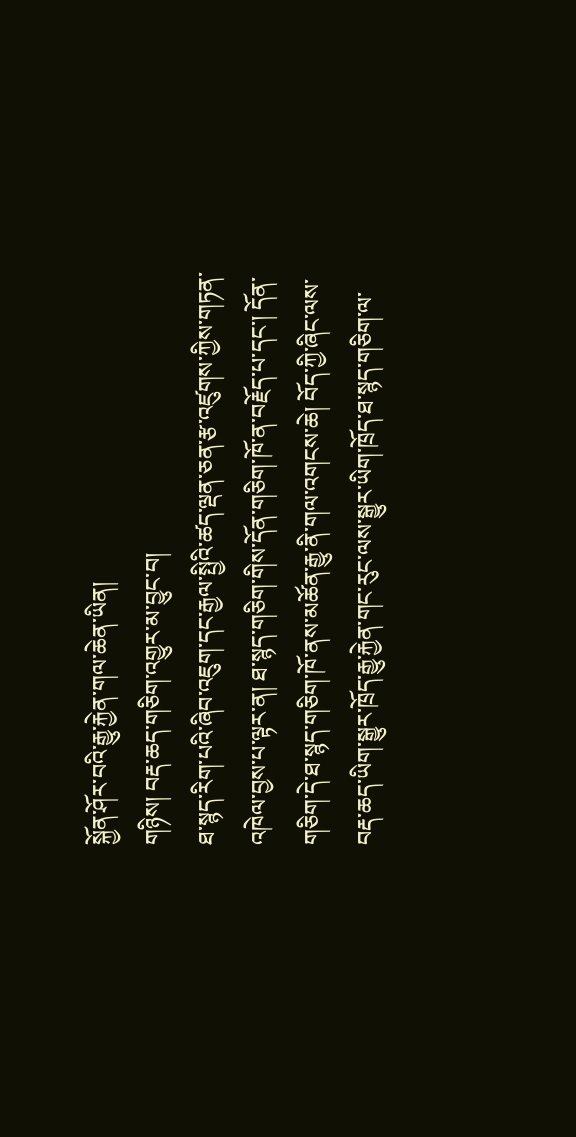སྐྱོན་ཤོར་བའི་རྒྱུ་རྐྱེན་གལ་ཆེན་ཡིན།
གཉིས། བརྡ་ཆད་གཅིག་འགྱུར་མ་བྱུང་བ།
ཐ་སྙད་རིག་པའི་ཞིབ་འཇུག་དང་རྒྱལ་སྤྱིའི་ཚད་ལྡན་ཅན་རྩ་འཛུགས་ཀྱིས་གཏན་འཁེལ་བྱས་པ་ལྟར་ན། ཐ་སྙད་གཅིག་གིས་དོན་གཅིག་ཁོ་ན་བརྗོད་པ་དང་། དོན་གཅིག་དེ་ཐ་སྙད་གཅིག་ཁོ་ནས་མཚོན་རྒྱུ་ནི་གལ་འགངས་ཆེ། བོད་ཀྱི་ཞིང་ལས་བརྡ་ཆད་ཡིག་སྒྱུར་ཁྲོད་རྒྱུ་རྐྱེན་གང་རུང་ལས་སྒྱུར་ཡིག་ཁྲོད་ཐ་སྙད་གཅིག་ལ་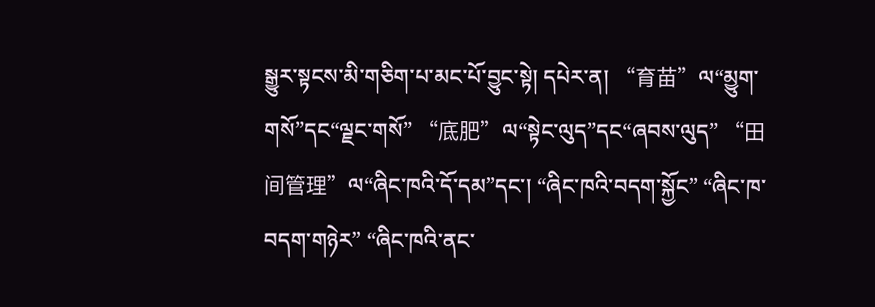སྒྱུར་སྟངས་མི་གཅིག་པ་མང་པོ་བྱུང་སྟེ། དཔེར་ན། “育苗”ལ“མྱུག་གསོ”དང“ལྗང་གསོ” “底肥”ལ“སྟེང་ལུད”དང“ཞབས་ལུད” “田间管理”ལ“ཞིང་ཁའི་དོ་དམ”དང་། “ཞིང་ཁའི་བདག་སྐྱོང” “ཞིང་ཁ་བདག་གཉེར” “ཞིང་ཁའི་ནང་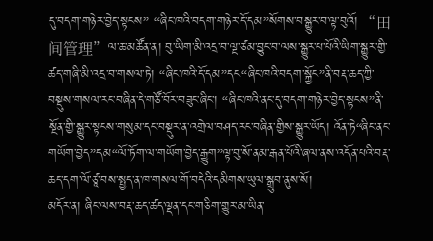དུ་བདག་གཉེར་བྱེད་སྟངས” “ཞིང་ཁའི་བདག་གཉེར་དོ་དམ”སོགས་བསྒྱུར་བ་ལྟ་བུའོ། “田间管理”ལ་ཆ་མཚོན་ན། བུ་ཡིག་མི་འདྲ་བ་ལྔ་ཙམ་བྱུང་བ་ལས་སྒྱུར་པ་པོའི་ཡིག་སྒྱུར་གྱི་ཚད་གཞི་མི་འདྲ་བ་གསལ་ཏེ། “ཞིང་ཁའི་དོ་དམ”དང“ཞིང་ཁའི་བདག་སྐྱོང”ནི་བརྡ་ཆད་ཀྱི་བསྡུས་གསལ་རང་བཞིན་དེ་གཙོ་བོར་བཟུང་ཞིང་། “ཞིང་ཁའི་ནང་དུ་བདག་གཉེར་བྱེད་སྟངས”ནི་སྔོན་གྱི་སྒྱུར་སྟངས་གསུམ་དང་བསྡུར་ན་འགྲེལ་བཤད་རང་བཞིན་གྱིས་སྒྱུར་ཡོད། འོན་ཏེ“ཞིང་ནང་གཡོག་བྱེད”དམ“ལོ་ཏོག་ལ་གཡོག་བྱེད་རྒྱུག”ལྟ་བུ་སོ་ནམ་རྒན་པོའི་ཞལ་ནས་འདོན་པའི་བརྡ་ཆད་དག་ལོ་ཙཱ་བས་སྤྱད་ན་ཁ་གསལ་གོ་བདེའི་དམིགས་ཡུལ་སྒྲུབ་ནུས་སོ།
མདོར་ན། ཞིང་ལས་བརྡ་ཆད་ཚད་ལྡན་དང་གཅིག་གྱུར་མ་ཡིན་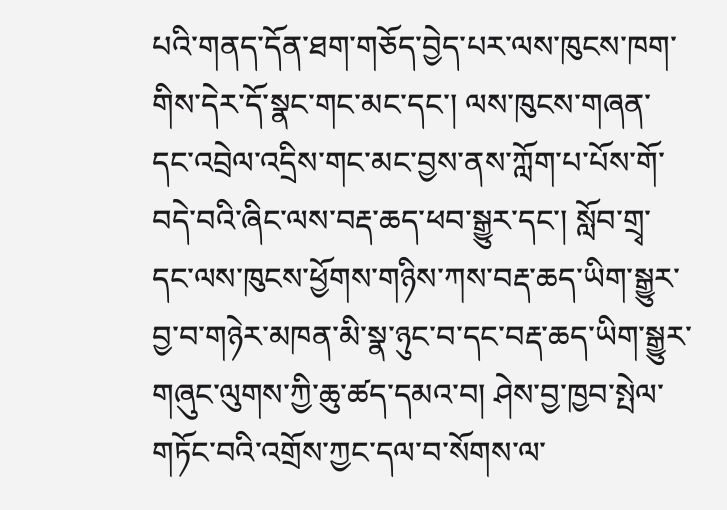པའི་གནད་དོན་ཐག་གཅོད་བྱེད་པར་ལས་ཁུངས་ཁག་གིས་དེར་དོ་སྣང་གང་མང་དང་། ལས་ཁུངས་གཞན་དང་འབྲེལ་འདྲིས་གང་མང་བྱས་ནས་ཀློག་པ་པོས་གོ་བདེ་བའི་ཞིང་ལས་བརྡ་ཆད་ཕབ་སྒྱུར་དང་། སློབ་གྲྭ་དང་ལས་ཁུངས་ཕྱོགས་གཉིས་ཀས་བརྡ་ཆད་ཡིག་སྒྱུར་བྱ་བ་གཉེར་མཁན་མི་སྣ་ཉུང་བ་དང་བརྡ་ཆད་ཡིག་སྒྱུར་གཞུང་ལུགས་ཀྱི་ཆུ་ཚད་དམའ་བ། ཤེས་བྱ་ཁྱབ་སྤེལ་གཏོང་བའི་འགྲོས་ཀྱང་དལ་བ་སོགས་ལ་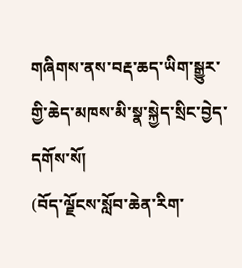གཞིགས་ནས་བརྡ་ཆད་ཡིག་སྒྱུར་གྱི་ཆེད་མཁས་མི་སྣ་སྐྱེད་སྲིང་བྱེད་དགོས་སོ།
(བོད་ལྗོངས་སློབ་ཆེན་རིག་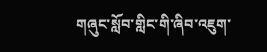གཞུང་སློབ་གླིང་གི་ཞིབ་འཇུག་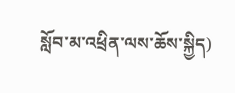སློབ་མ་འཕྲིན་ལས་ཆོས་སྐྱིད)